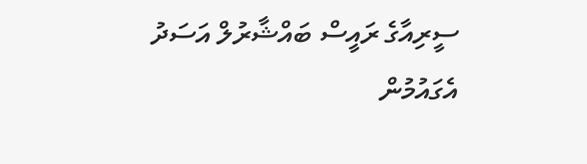ސީރިއާގެ ރައީސް ބައްޝާރުލް އަސަދު އެގައުމުން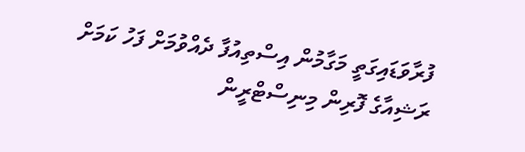ފުރާވަޑައިގަތީ މަގާމުން އިސްތިއުފާ ދެއްވުމަށް ފަހު ކަމަށް ރަޝިއާގެ ފޮރިން މިނިސްޓްރީން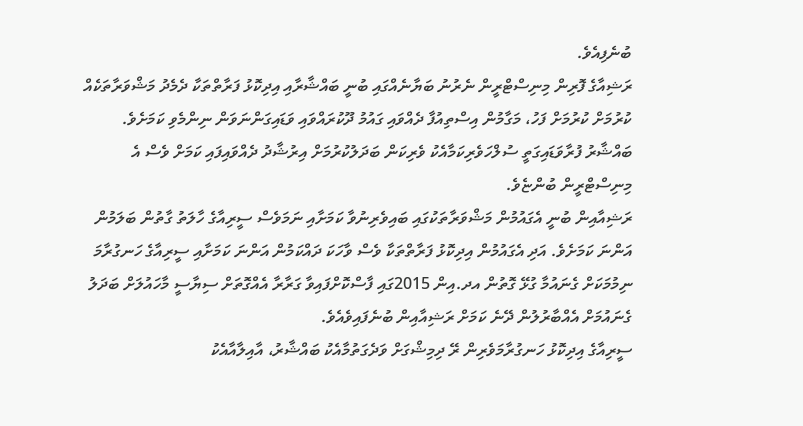ބުނެފިއެވެ.
ރަޝިއާގެ ފޮރިން މިނިސްޓްރީން ނެރުނު ބަޔާނެއްގައި ބުނީ ބައްޝާރާއި އިދިކޮޅު ފަރާތްތަކާ ދެމެދު މަޝްވަރާތަކެއް ކުރުމަށް ކުރުމަށް ފަހު، މަގާމުން އިސްތިއުފާ ދެއްވައި ގައުމު ދޫކުރައްވައި ވަޑައިގަންނަވަން ނިންމެވި ކަމަށެވެ. ބައްޝާރު ފުރާވަޑައިގަތީ ސުލްހަވެރިކަމާއެކު ވެރިކަން ބަދަލުކުރުމަށް އިރުޝާދު ދެއްވައިފައި ކަމަށް ވެސް އެ މިނިސްޓްރީން ބުންޏެވެ.
ރަޝިއާއިން ބުނީ އެގައުމުން މަޝްވަރާތަކުގައި ބައިވެރިނުވާ ކަމަށާއި ނަމަވެސް ސީރިއާގެ ހާލަތު ގާތުން ބަލަމުން އަންނަ ކަމަށެވެ. އަދި އެގައުމުން އިދިކޮޅު ފަރާތްތަކާ ވެސް ވާހަކަ ދައްކަމުން އަންނަ ކަމަށާއި ސީރިއާގެ ހަނގުރާމަ ނިމުމަކަށް ގެނައުމާ ގުޅޭ ގޮތުން އދ.އިން 2015ގައި ފާސްކޮށްފައިވާ ގަރާރާ އެއްގޮތަށް ސިޔާސީ މާހައުލަށް ބަދަލު ގެނައުމަށް އެއްބާރުލުން ދޭނެ ކަމަށް ރަޝިއާއިން ބުނެފައިވެއެވެ.
ސީރިއާގެ އިދިކޮޅު ހަނގުރާމަވެރިން ރޭ ދިމިޝްގަށް ވަދެގަތުމާއެކު ބައްޝާރު، އާއިލާއާއެކު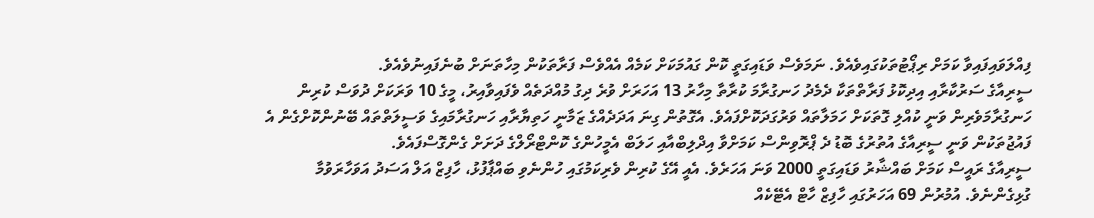ފިއްލަވައިފައިވާ ކަމަށް ރިޕޯޓުތަކުގައިވެއެވެ. ނަމަވެސް ވަޑައިގަތީ ކޮން ގައުމަކަށް ކަމެއް އެއްވެސް ފަރާތަކުން މިހާތަނަށް ބުނެފައިނުވެއެވެ.
ސީރިއާގެ ސަރުކާރާއި އިދިކޮޅު ފަރާތްތަކާ ދެމެދު ހަނގުރާމަ ކުރާތާ މިހާރު 13 އަހަރަށް ވުރެ ދިގު މުއްދަތެއް ވެފައިވާއިރު، މީގެ 10 ވަރަކަށް ދުވަސް ކުރިން ހަނގުރާމަވެރިން ވަނީ ކުއްލި ގޮތަކަށް ހަމަލާތައް ވަރުގަދަކޮށްފައެވެ. އެގޮތުން ގިނަ އަދަދެއްގެ ޒަމާނީ ހަތިޔާރާއި ހަނގުރާމައިގެ ވަސީލަތްތައް ބޭނުންކޮށްގެން އެ ފައުޖުތަކުން ވަނީ ސީރިއާގެ އުތުރުގެ ބޮޑު ދެ ޕްރޮވިންސް ކަމަށްވާ އިދްލިބްއާއި ހަލަބް އެމީހުންގެ ކޮންޓްރޯލްގެ ދަށަށް ގެންގޮސްފައެވެ.
ސީރިއާގެ ރައީސް ކަމަށް ބައްޝާރު ވަޑައިގަތީ 2000 ވަނަ އަހަރެވެ. އެއީ އޭގެ ކުރިން ވެރިކަމުގައި ހުންނެވި ބައްޕާފުޅު، ހާފިޒް އަލް އަސަދު އަވަހާރަވުމާ ގުޅިގެންނެވެ. އުމުރުން 69 އަހަރުގައި ހާފިޒް ހާޓް އެޓޭކެއް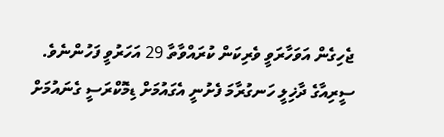ޖެހިގެން އަވަހާރަވީ ވެރިކަން ކުރައްވާތާ 29 އަހަރުވީ ފަހުންނެވެ.
ސީރިއާގެ ދާޚިލީ ހަނގުރާމަ ފެށުނީ އެގައުމަށް ޑިމޮކްރަސީ ގެނައުމަށް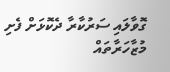ގޮވާލައި ސަރުކާރާ ދެކޮޅަށް ފެށި މުޒާހަރާތައް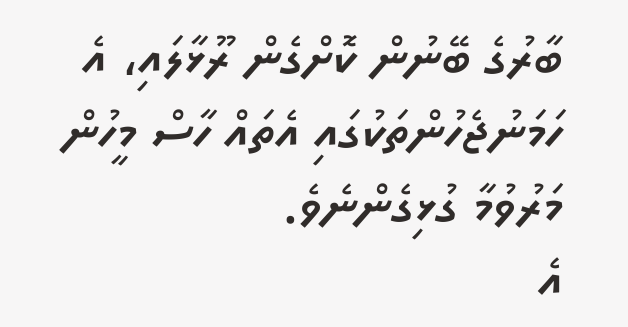ބާރުގެ ބޭނުން ކޮށްގެން ރޫޅާލައި، އެ ހަމަނުޖެހުންތަކުގައި އެތައް ހާސް މީހުން މަރުވުމާ ގުޅިގެންނެވެ.
އެ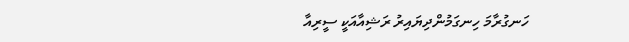ހަނގުރާމަ ހިނގަމުންދިޔައިރު ރަޝިއާއަކީ ސީރިއާ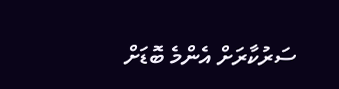ސަރުކާރަށް އެންމެ ބޮޑަށް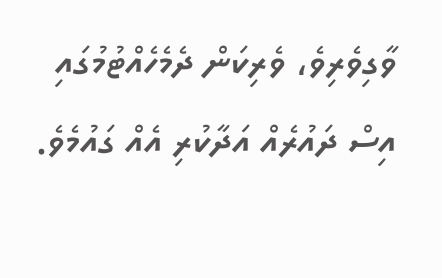ވާގިވެރިވެ، ވެރިކަން ދެމެހެއްޓުމުގައި އިސް ދައުރެއް އަދާކުރި އެއް ގައުމެވެ.